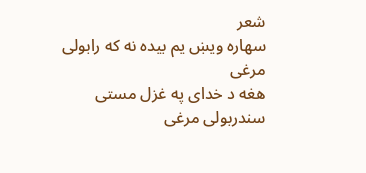شعر
سهاره ویښ یم بیده نه که رابولی مرغی
هغه د خدای په غزل مستی سندربولی مرغی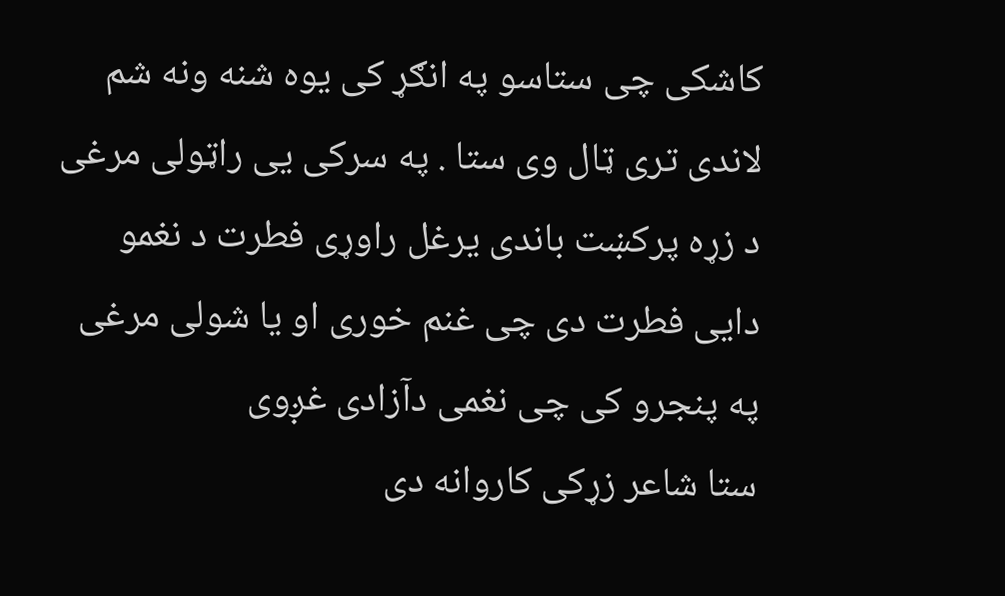کاشکی چی ستاسو په انګړ کی یوه شنه ونه شم
لاندی تری ټال وی ستا . په سرکی یی راټولی مرغی
د زړه پرکښت باندی یرغل راوړی فطرت د نغمو
دایی فطرت دی چی غنم خوری او یا شولی مرغی
په پنجرو کی چی نغمی دآزادی غږوی
ستا شاعر زړکی کاروانه دی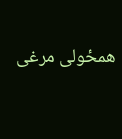همځولی مرغی